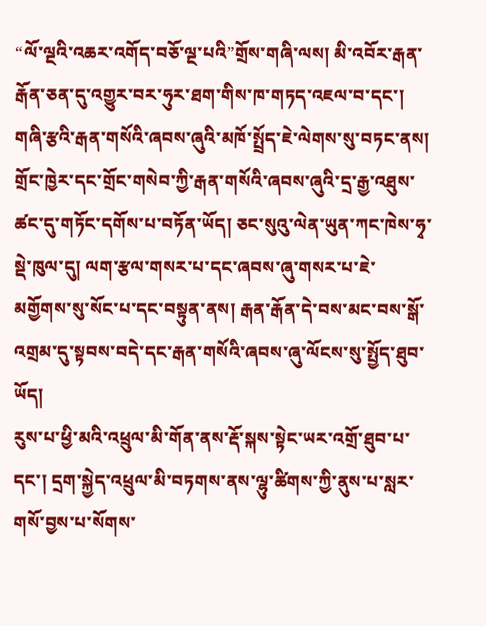“ལོ་ལྔའི་འཆར་འགོད་བཅོ་ལྔ་པའི”གྲོས་གཞི་ལས། མི་འབོར་རྒན་རྒོན་ཅན་དུ་འགྱུར་བར་ཧུར་ཐག་གིས་ཁ་གཏད་འཇལ་བ་དང་། གཞི་རྩའི་རྒན་གསོའི་ཞབས་ཞུའི་མཁོ་སྤྲོད་ཇེ་ལེགས་སུ་བཏང་ནས། གྲོང་ཁྱེར་དང་གྲོང་གསེབ་ཀྱི་རྒན་གསོའི་ཞབས་ཞུའི་དྲ་རྒྱ་འཐུས་ཚང་དུ་གཏོང་དགོས་པ་བཏོན་ཡོད། ཅང་སུའུ་ལེན་ཡུན་ཀང་ཁེས་ཧྭ་སྡེ་ཁུལ་དུ། ལག་རྩལ་གསར་པ་དང་ཞབས་ཞུ་གསར་པ་ཇེ་མགྱོགས་སུ་སོང་པ་དང་བསྟུན་ནས། རྒན་རྒོན་དེ་བས་མང་བས་སྒོ་འགྲམ་དུ་སྟབས་བདེ་དང་རྒན་གསོའི་ཞབས་ཞུ་ལོངས་སུ་སྤྱོད་ཐུབ་ཡོད།
རུས་པ་ཕྱི་མའི་འཕྲུལ་མི་གོན་ནས་རྡོ་སྐས་སྟེང་ཡར་འགྲོ་ཐུབ་པ་དང་། དྲག་སྐྱེད་འཕྲུལ་མི་བཏགས་ནས་ལྷུ་ཚིགས་ཀྱི་ནུས་པ་སླར་གསོ་བྱས་པ་སོགས་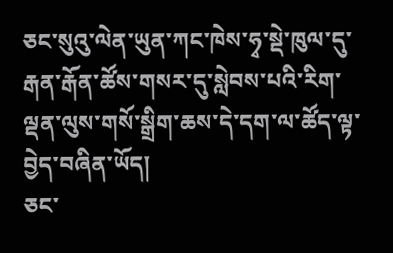ཅང་སུའུ་ལེན་ཡུན་ཀང་ཁེས་ཧྭ་སྡེ་ཁུལ་དུ་རྒན་རྒོན་ཚོས་གསར་དུ་སླེབས་པའི་རིག་ལྡན་ལུས་གསོ་སྒྲིག་ཆས་དེ་དག་ལ་ཚོད་ལྟ་བྱེད་བཞིན་ཡོད།
ཅང་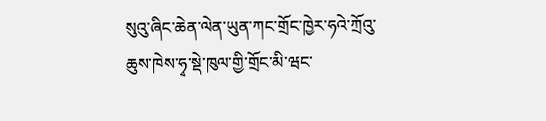སུའུ་ཞིང་ཆེན་ལེན་ཡུན་ཀང་གྲོང་ཁྱེར་ཧའེ་ཀྲོའུ་ཆུས་ཁེས་ཧྭ་སྡེ་ཁུལ་གྱི་གྲོང་མི་ཝང་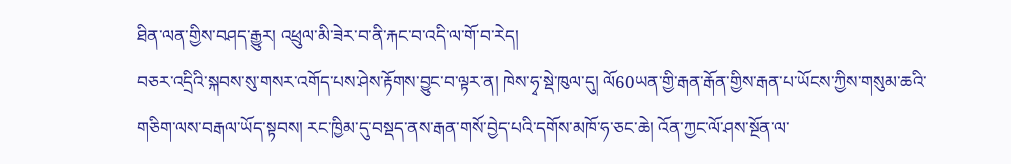ཐིན་ལན་གྱིས་བཤད་རྒྱུར། འཕྲུལ་མི་ཟེར་བ་ནི་རྐང་བ་འདི་ལ་གོ་བ་རེད།
བཅར་འདྲིའི་སྐབས་སུ་གསར་འགོད་པས་ཤེས་རྟོགས་བྱུང་བ་ལྟར་ན། ཁེས་ཧྭ་སྡེ་ཁུལ་དུ། ལོ60ཡན་གྱི་རྒན་རྒོན་གྱིས་རྒན་པ་ཡོངས་ཀྱིས་གསུམ་ཆའི་གཅིག་ལས་བརྒལ་ཡོད་སྟབས། རང་ཁྱིམ་དུ་བསྡད་ནས་རྒན་གསོ་བྱེད་པའི་དགོས་མཁོ་ཧ་ཅང་ཆེ། འོན་ཀྱང་ལོ་ཤས་སྔོན་ལ་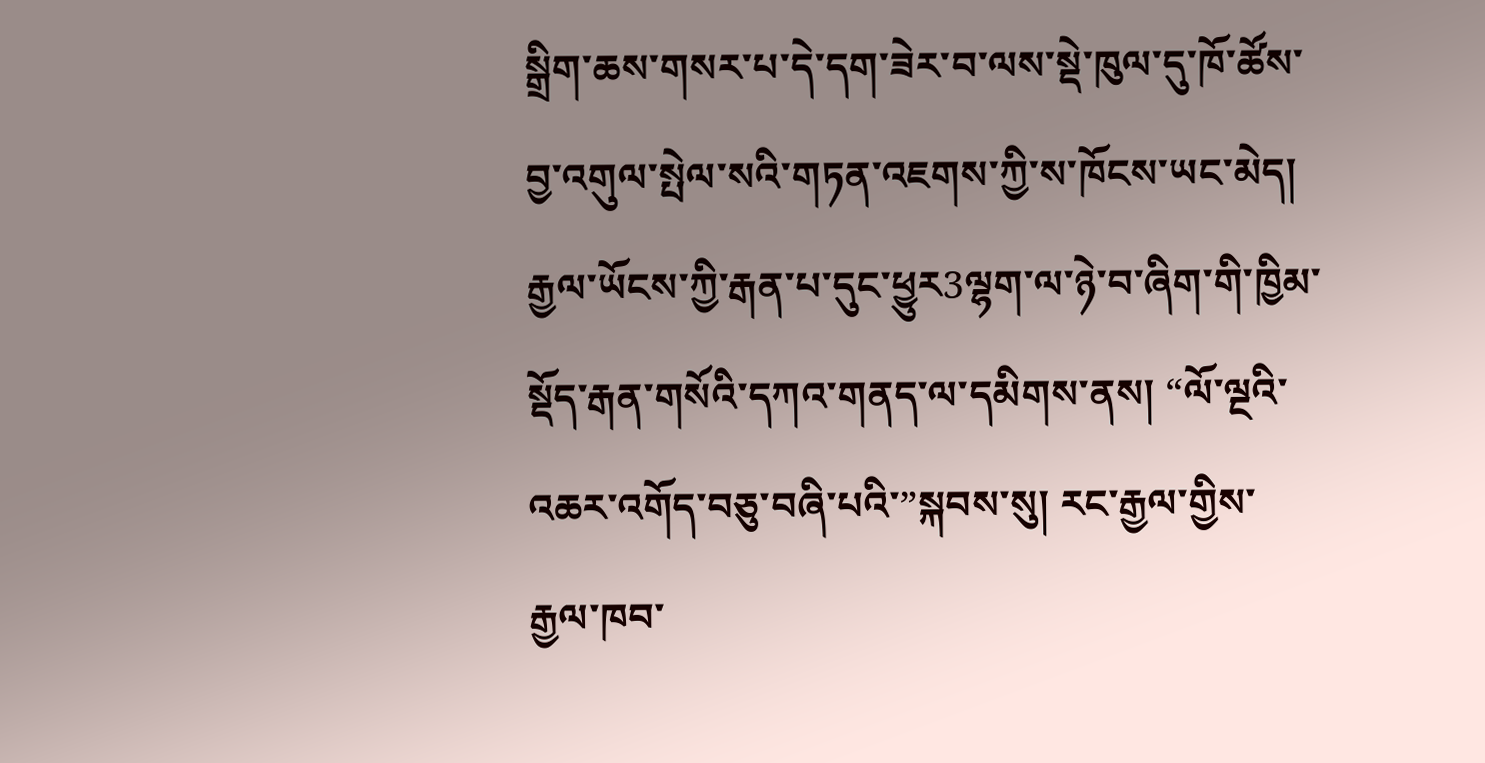སྒྲིག་ཆས་གསར་པ་དེ་དག་ཟེར་བ་ལས་སྡེ་ཁུལ་དུ་ཁོ་ཚོས་བྱ་འགུལ་སྤེལ་སའི་གཏན་འཇགས་ཀྱི་ས་ཁོངས་ཡང་མེད།
རྒྱལ་ཡོངས་ཀྱི་རྒན་པ་དུང་ཕྱུར3ལྷག་ལ་ཉེ་བ་ཞིག་གི་ཁྱིམ་སྡོད་རྒན་གསོའི་དཀའ་གནད་ལ་དམིགས་ནས། “ལོ་ལྔའི་འཆར་འགོད་བཅུ་བཞི་པའི་”སྐབས་སུ། རང་རྒྱལ་གྱིས་རྒྱལ་ཁབ་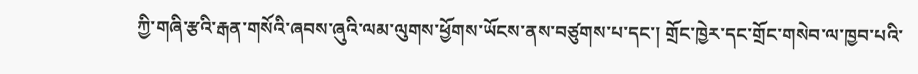ཀྱི་གཞི་རྩའི་རྒན་གསོའི་ཞབས་ཞུའི་ལམ་ལུགས་ཕྱོགས་ཡོངས་ནས་བཙུགས་པ་དང་། གྲོང་ཁྱེར་དང་གྲོང་གསེབ་ལ་ཁྱབ་པའི་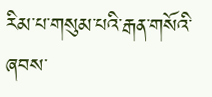རིམ་པ་གསུམ་པའི་རྒན་གསོའི་ཞབས་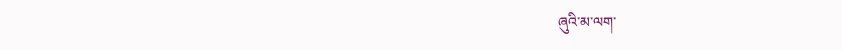ཞུའི་མ་ལག་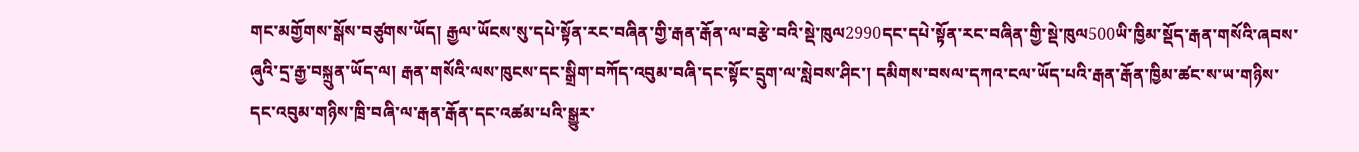གང་མགྱོགས་སྒོས་བཙུགས་ཡོད། རྒྱལ་ཡོངས་སུ་དཔེ་སྟོན་རང་བཞིན་གྱི་རྒན་རྒོན་ལ་བརྩེ་བའི་སྡེ་ཁུལ2990དང་དཔེ་སྟོན་རང་བཞིན་གྱི་སྡེ་ཁུལ500ཡི་ཁྱིམ་སྡོད་རྒན་གསོའི་ཞབས་ཞུའི་དྲ་རྒྱ་བསྐྲུན་ཡོད་ལ། རྒན་གསོའི་ལས་ཁུངས་དང་སྒྲིག་བཀོད་འབུམ་བཞི་དང་སྟོང་དྲུག་ལ་སླེབས་ཤིང་། དམིགས་བསལ་དཀའ་ངལ་ཡོད་པའི་རྒན་རྒོན་ཁྱིམ་ཚང་ས་ཡ་གཉིས་དང་འབུམ་གཉིས་ཁྲི་བཞི་ལ་རྒན་རྒོན་དང་འཚམ་པའི་སྒྱུར་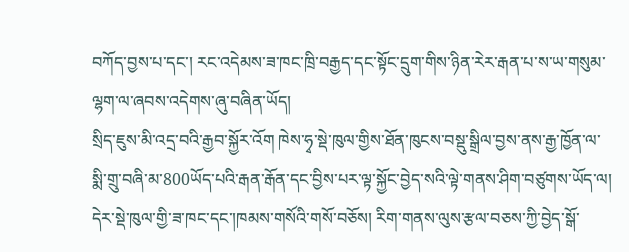བཀོད་བྱས་པ་དང་། རང་འདེམས་ཟ་ཁང་ཁྲི་བརྒྱད་དང་སྟོང་དྲུག་གིས་ཉིན་རེར་རྒན་པ་ས་ཡ་གསུམ་ལྷག་ལ་ཞབས་འདེགས་ཞུ་བཞིན་ཡོད།
སྲིད་ཇུས་མི་འདྲ་བའི་རྒྱབ་སྐྱོར་འོག ཁེས་ཧྭ་སྡེ་ཁུལ་གྱིས་ཐོན་ཁུངས་བསྡུ་སྒྲིལ་བྱས་ནས་རྒྱ་ཁྱོན་ལ་སྨི་གྲུ་བཞི་མ་800ཡོད་པའི་རྒན་རྒོན་དང་བྱིས་པར་ལྟ་སྐྱོང་བྱེད་སའི་ལྟེ་གནས་ཤིག་བཙུགས་ཡོད་ལ། དེར་སྡེ་ཁུལ་གྱི་ཟ་ཁང་དང་།ཁམས་གསོའི་གསོ་བཅོས། རིག་གནས་ལུས་རྩལ་བཅས་ཀྱི་བྱེད་སྒོ་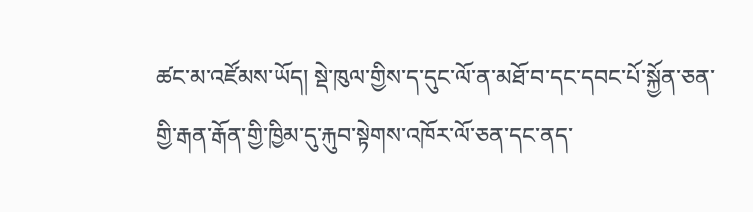ཚང་མ་འཛོམས་ཡོད། སྡེ་ཁུལ་གྱིས་ད་དུང་ལོ་ན་མཐོ་བ་དང་དབང་པོ་སྐྱོན་ཅན་གྱི་རྒན་རྒོན་གྱི་ཁྱིམ་དུ་རྐུབ་སྟེགས་འཁོར་ལོ་ཅན་དང་ནད་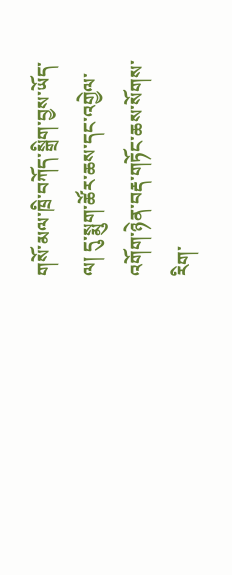གསོ་མལ་ཁྲི་བཀོད་སྒྲིག་བྱས་ཡོད་ལ། དུ་སྨུག་ཚོར་ཆས་དང་འགྱེལ་འགོག་ཉེན་བརྡ་གཏོང་ཆས་སོགས་རིག་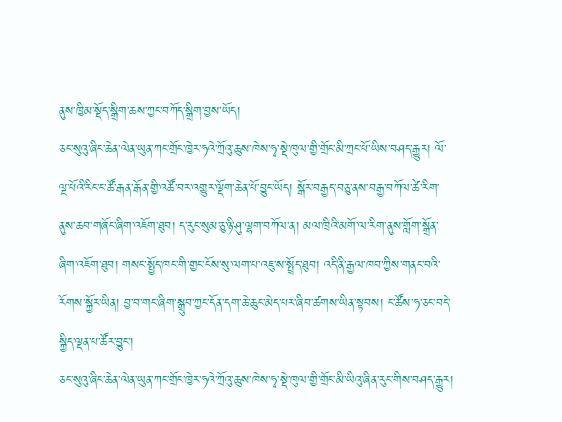ནུས་ཁྱིམ་སྡོད་སྒྲིག་ཆས་ཀྱང་བཀོད་སྒྲིག་བྱས་ཡོད།
ཅང་སུའུ་ཞིང་ཆེན་ལེན་ཡུན་ཀང་གྲོང་ཁྱེར་ཧའེ་ཀྲོའུ་ཆུས་ཁེས་ཧྭ་སྡེ་ཁུལ་གྱི་གྲོང་མི་ཀྲང་པོ་ཡིས་བཤད་རྒྱུར། ལོ་ལྔ་པོའི་རིང་ང་ཚོ་རྒན་རྒོན་གྱི་འཚོ་བར་འགྱུར་ལྡོག་ཆེན་པོ་བྱུང་ཡོད། སྒོར་བརྒྱད་བཅུ་ནས་བརྒྱ་བཀོལ་ཚེ་རིག་ནུས་ཆབ་གཞོང་ཞིག་འཇོག་ཐུབ། ད་རུང་སུམ་ཅུ་ཉི་ཤུ་ལྷག་བཀོལ་ན། མལ་ཁྲིའི་མགོ་ལ་རིག་ནུས་གློག་སྒྲོན་ཞིག་འཇོག་ཐུབ། གསང་སྤྱོད་ཁང་གི་གྱང་ངོས་སུ་ལག་པ་འཇུ་ས་སྤྲོད་ཐུབ། འདི་ནི་རྒྱལ་ཁབ་ཀྱིས་གནང་བའི་རོགས་སྐྱོར་ཡིན། བྱ་བ་གང་ཞིག་སྒྲུབ་ཀྱང་དོན་དག་ཆེ་ཆུང་མེད་པར་ཞིབ་ཚགས་ཡིན་སྟབས། ང་ཚོས་ཧ་ཅང་བདེ་སྐྱིད་ལྡན་པ་ཚོར་བྱུང་།
ཅང་སུའུ་ཞིང་ཆེན་ལེན་ཡུན་ཀང་གྲོང་ཁྱེར་ཧའེ་ཀྲོའུ་ཆུས་ཁེས་ཧྭ་སྡེ་ཁུལ་གྱི་གྲོང་མི་ཡིའུ་ཞིན་རུང་གིས་བཤད་རྒྱུར།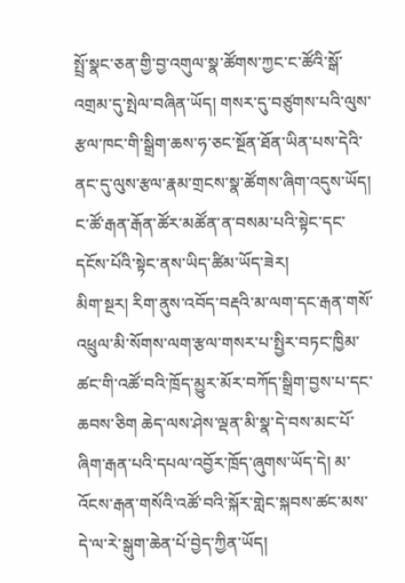སྤྲོ་སྣང་ཅན་གྱི་བྱ་འགུལ་སྣ་ཚོགས་ཀྱང་ང་ཚོའི་སྒོ་འགྲམ་དུ་སྤེལ་བཞིན་ཡོད། གསར་དུ་བཙུགས་པའི་ལུས་རྩལ་ཁང་གི་སྒྲིག་ཆས་ཧ་ཅང་སྔོན་ཐོན་ཡིན་པས་དེའི་ནང་དུ་ལུས་རྩལ་རྣམ་གྲངས་སྣ་ཚོགས་ཞིག་འདུས་ཡོད། ང་ཚོ་རྒན་རྒོན་ཚོར་མཚོན་ན་བསམ་པའི་སྟེང་དང་དངོས་པོའི་སྟེང་ནས་ཡིད་ཚིམ་ཡོད་ཟེར།
མིག་སྔར། རིག་ནུས་འབོད་བརྡའི་མ་ལག་དང་རྒན་གསོ་འཕྲུལ་མི་སོགས་ལག་རྩལ་གསར་པ་སྤྱིར་བཏང་ཁྱིམ་ཚང་གི་འཚོ་བའི་ཁྲོད་མྱུར་མོར་བཀོད་སྒྲིག་བྱས་པ་དང་ཆབས་ཅིག ཆེད་ལས་ཤེས་ལྡན་མི་སྣ་དེ་བས་མང་པོ་ཞིག་རྒན་པའི་དཔལ་འབྱོར་ཁྲོད་ཞུགས་ཡོད་དེ། མ་འོངས་རྒན་གསོའི་འཚོ་བའི་སྐོར་གླེང་སྐབས་ཚང་མས་དེ་ལ་རེ་སྒུག་ཆེན་པོ་བྱེད་ཀྱིན་ཡོད།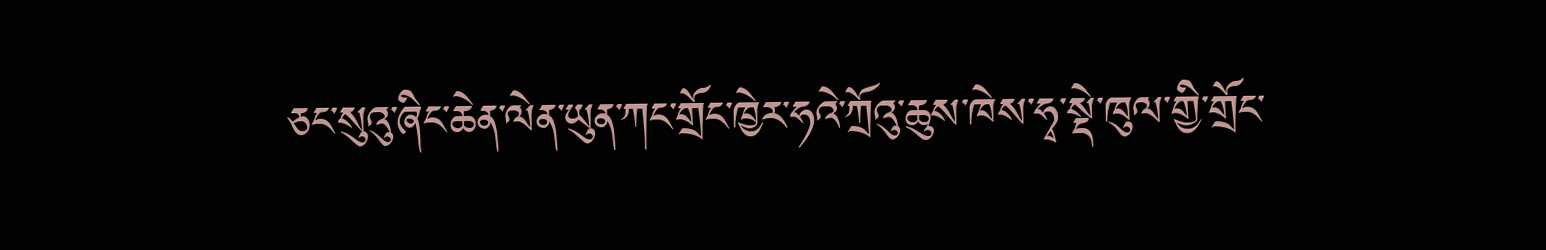ཅང་སུའུ་ཞིང་ཆེན་ལེན་ཡུན་ཀང་གྲོང་ཁྱེར་ཧའེ་ཀྲོའུ་ཆུས་ཁེས་ཧྭ་སྡེ་ཁུལ་གྱི་གྲོང་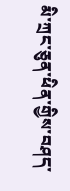མི་ཀྲང་ཅུན་ཕིན་གྱིས་བཤད་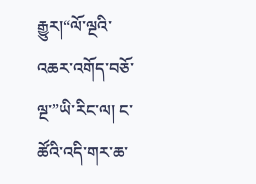རྒྱུར།“ལོ་ལྔའི་འཆར་འགོད་བཅོ་ལྔ་”ཡི་རིང་ལ། ང་ཚོའི་འདི་གར་ཆ་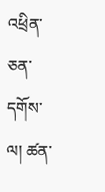འཕྲིན་ཅན་དགོས་ལ། ཚན་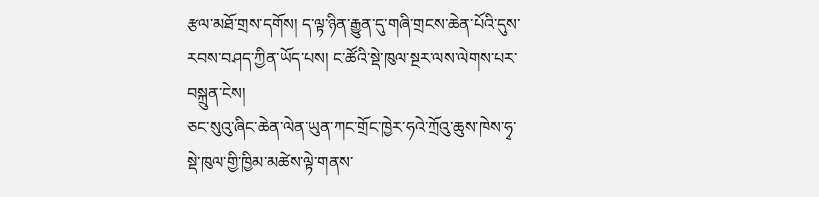རྩལ་མཐོ་གྲས་དགོས། ད་ལྟ་ཉིན་རྒྱུན་དུ་གཞི་གྲངས་ཆེན་པོའི་དུས་རབས་བཤད་ཀྱིན་ཡོད་པས། ང་ཚོའི་སྡེ་ཁུལ་སྔར་ལས་ལེགས་པར་བསྐྲུན་ངེས།
ཅང་སུའུ་ཞིང་ཆེན་ལེན་ཡུན་ཀང་གྲོང་ཁྱེར་ཧའེ་ཀྲོའུ་ཆུས་ཁེས་ཧྭ་སྡེ་ཁུལ་གྱི་ཁྱིམ་མཚེས་ལྟེ་གནས་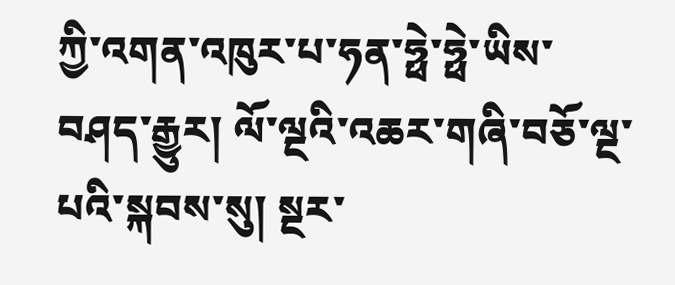ཀྱི་འགན་འཁུར་པ་ཧན་ཧྥེ་ཧྥེ་ཡིས་བཤད་རྒྱུར། ལོ་ལྔའི་འཆར་གཞི་བཅོ་ལྔ་པའི་སྐབས་སུ། སྔར་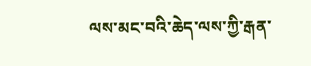ལས་མང་བའི་ཆེད་ལས་ཀྱི་རྒན་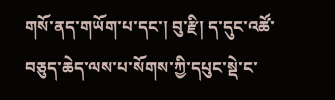གསོ་ནད་གཡོག་པ་དང་། བུ་རྫི། ད་དུང་འཚོ་བཅུད་ཆེད་ལས་པ་སོགས་ཀྱི་དཔུང་སྡེ་ང་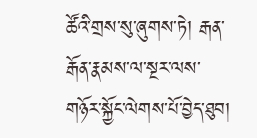ཚོའི་གྲས་སུ་ཞུགས་ཏེ། རྒན་རྒོན་རྣམས་ལ་སྔར་ལས་གཉོར་སྐྱོང་ལེགས་པོ་བྱེད་ཐུབ།